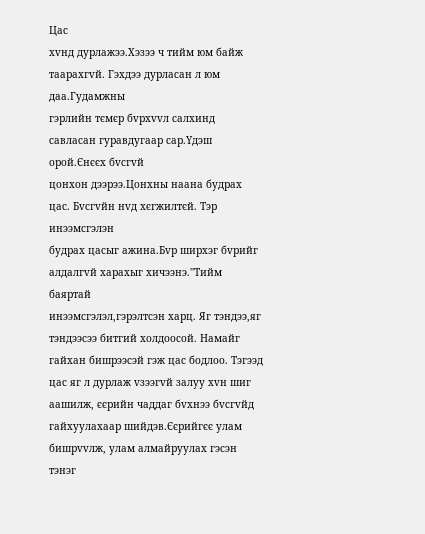Цас
хvнд дурлажээ.Хэзээ ч тийм юм байж таарахгvй. Гэхдээ дурласан л юм даа.Гудамжны
гэрлийн тємєр бvрхvvл салхинд савласан гуравдугаар сар.Yдэш орой.Єнєєх бvсгvй
цонхон дээрээ.Цонхны наана будрах цас. Бvсгvйн нvд хєгжилтєй. Тэр инээмсгэлэн
будрах цасыг ажина.Бvр ширхэг бvрийг алдалгvй харахыг хичээнэ.''Тийм баяртай
инээмсгэлэл,гэрэлтсэн харц. Яг тэндээ,яг тэндээсээ битгий холдоосой. Намайг
гайхан бишрээсэй гэж цас бодлоо. Тэгээд цас яг л дурлаж vзээгvй залуу хvн шиг
аашилж, єєрийн чаддаг бvхнээ бvсгvйд гайхуулахаар шийдэв.Єєрийгєє улам
бишрvvлж, улам алмайруулах гэсэн тэнэг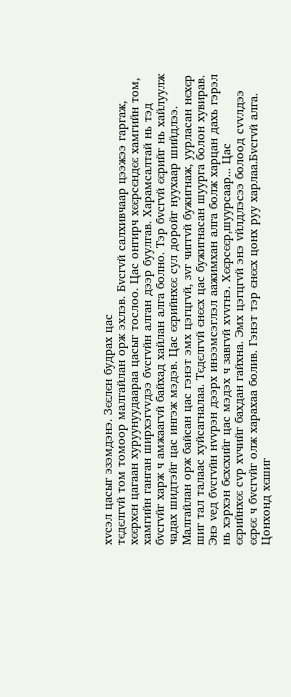хvсэл цасыг эзэмдэнэ. Зєєлєн будрах цас
тєдєлгvй том томоор малгайлан орж эхлэв. Бvсгvй салхивчаар цээжээ гаргаж,
хєєрхєн цагаан хуруунуудаараа цасыг тослоо. Цас онгирч хєєрсєндєє хамгийн том,
хамгийн ганган ширхэгvvдээ бvсгvйн алган дээр буулгав. Харамсалтай нь тэд
бvсгvйг харж ч амжаагvй байхад хайлан алга болно. Тэр бvсгvй єєрийг нь хайлуулж
чадах шидтэйг цас ингэж мэдэв. Цас єєрийнхєє сул доройг нуухаар шийдлээ.
Малгайлан орж байсан цас гэнэт эмх цэгцгvй, зvг чиггvй бужигнаж, уурласан нєхєр
шиг тал талаас хуйсагналаа. Тєдєлгvй єнєєх цас бужигнасан шуурга болон хувирав.
Энэ vед бvсгvйн нvvрэн дээрх инээмсэглэл аажимхан алга болж харцан дахь гэрэл
нь хэрхэн бєхєхийг цас мэдэх ч завгvй хvvгнэ. Хєєрсєєр,шуурсаар... Цас
єєрийнхєє сvр хvчийг бахдан гайхна. Эмх цэгцгvй энэ vйлдлэсээ болоод сvvлдээ
єєрєє ч бvсгvйг олж харахаа болив. Гэнэт тэр єнєєх цонх руу харлаа.Бvсгvй алга.
Цонхонд хєшиг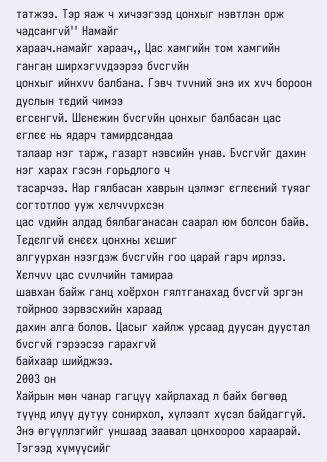татжээ. Тэр яаж ч хичээгээд цонхыг нэвтлэн орж чадсангvй'' Намайг
хараач.намайг хараач,, Цас хамгийн том хамгийн ганган ширхэгvvдээрээ бvсгvйн
цонхыг ийнхvv балбана. Гэвч тvvний энэ их хvч бороон дуслын тєдий чимээ
єгсєнгvй. Шєнєжин бvсгvйн цонхыг балбасан цас єглєє нь ядарч тамирдсандаа
талаар нэг тарж, газарт нэвсийн унав. Бvсгvйг дахин нэг харах гэсэн горьдлого ч
тасарчээ. Нар гялбасан хаврын цэлмэг єглєєний туяаг согтотлоо ууж хєлчvvрхсэн
цас vдийн алдад бялбаганасан саарал юм болсон байв. Тєдєлгvй єнєєх цонхны хєшиг
алгуурхан нээгдэж бvсгvйн гоо царай гарч ирлээ. Хєлчvv цас сvvлчийн тамираа
шавхан байж ганц хоёрхон гялтганахад бvсгvй эргэн тойрноо зэрвэсхийн хараад
дахин алга болов. Цасыг хайлж урсаад дуусан дуустал бvсгvй гэрээсээ гарахгvй
байхаар шийджээ.
2003 он
Хайрын мөн чанар гагцүү хайрлахад л байх бөгөөд түүнд илүү дутуу сонирхол, хүлээлт хүсэл байдаггүй. Энэ өгүүллэгийг уншаад заавал цонхоороо хараарай. Тэгээд хүмүүсийг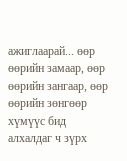ажиглаарай... өөр өөрийн замаар, өөр өөрийн зангаар, өөр өөрийн зөнгөөр хүмүүс бид алхалдаг ч зүрх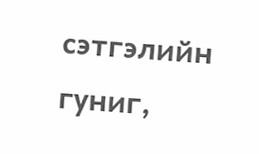сэтгэлийн гуниг,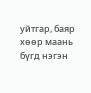уйтгар, баяр хөөр маань бүгд нэгэн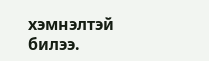хэмнэлтэй билээ.